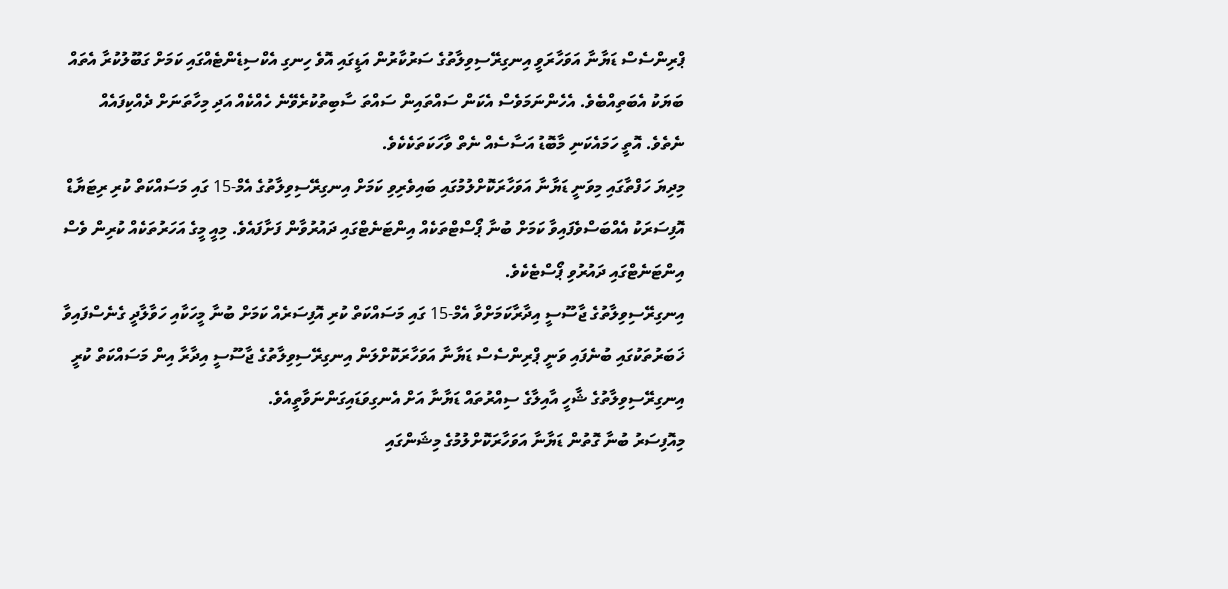ޕްރިންސެސް ޑަޔާނާ އަވަހާރަވީ އިނގިރޭސިވިލާތުގެ ސަރުކާރުން އަޑީގައި އޮވެ ހިނގި އެކްސިޑެންޓެއްގައި ކަމަށް ގަބޫލުކުރާ އެތައް ބަޔަކު އެބަތިއްބެވެ. އެހެންނަމަވެސް އެކަން ސައްތައިން ސައްތަ ސާބިތުކުރެވޭނެ ހެއްކެއް އަދި މިހާތަނަށް ދެއްކިފައެއް ނެތެވެ. އޮތީ ހަމައެކަނި މާބޮޑު އަސާސެއް ނެތް ވާހަކަތަކެކެވެ.
މިދިޔަ ހަފްތާގައި މިވަނީ ޑަޔާނާ އަވަހާރަކޮށްލުމުގައި ބައިވެރިވި ކަމަށް އިނގިރޭސިވިލާތުގެ އެމް-15 ގައި މަސައްކަތް ކުރި ރިޓަޔާޑް އޮފިސަރަކު އެއްބަސްވެފައިވާ ކަމަށް ބުނާ ޕޯސްޓްތަކެއް އިންޓަނެޓްގައި ދައުރުވާން ފަށާފައެވެ. މިއީ މީގެ އަހަރުތަކެއް ކުރިން ވެސް އިންޓަނެޓްގައި ދައުރުވި ޕޯސްޓެކެވެ.
އިނގިރޭސިވިލާތުގެ ޖާސޫސީ އިދާރާކަމަށްވާ އެމް-15 ގައި މަސައްކަތް ކުރި އޮފިސަރެއް ކަމަށް ބުނާ މީހަކާއި ހަވާލާދީ ގެނެސްފައިވާ ޚަބަރުތަކުގައި ބުނެފައި ވަނީ ޕްރިންސެސް ޑަޔާނާ އަވަހާރަކޮށްލަން އިނގިރޭސިވިލާތުގެ ޖާސޫސީ އިދާރާ އިން މަސައްކަތް ކުރީ އިނގިރޭސިވިލާތުގެ ޝާހީ އާއިލާގެ ސިއްރުތައް ޑަޔާނާ އަށް އެނގިވަޑައިގަންނަވާތީއެވެ.
މިއޮފިސަރު ބުނާ ގޮތުން ޑަޔާނާ އަވަހާރަކޮށްލުމުގެ މިޝަންގައި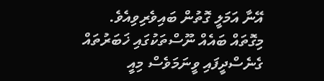އޭނާ އަމަލީ ގޮތުން ބައިވެރިވިއެވެ.
މިގޮތައް ބައެއް ނޫސްތަކުގައި ޚަބަރުތައް ގެނެސްދީފައި ވީނަމަވެސް މިއީ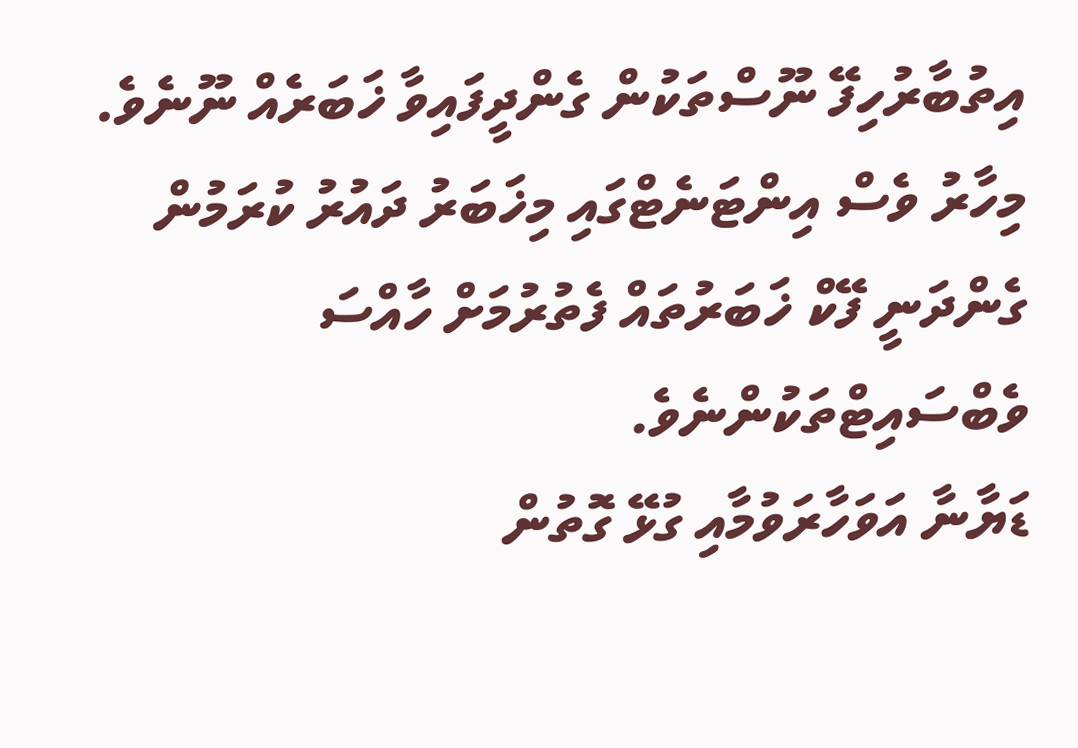އިތުބާރުހިފޭ ނޫސްތަކުން ގެންދީފައިވާ ޚަބަރެއް ނޫނެވެ. މިހާރު ވެސް އިންޓަނެޓްގައި މިޚަބަރު ދައުރު ކުރަމުން ގެންދަނީ ފޭކް ޚަބަރުތައް ފެތުރުމަށް ހާއްސަ ވެބްސައިޓްތަކުންނެވެ.
ޑަޔާނާ އަވަހާރަވުމާއި ގުޅޭ ގޮތުން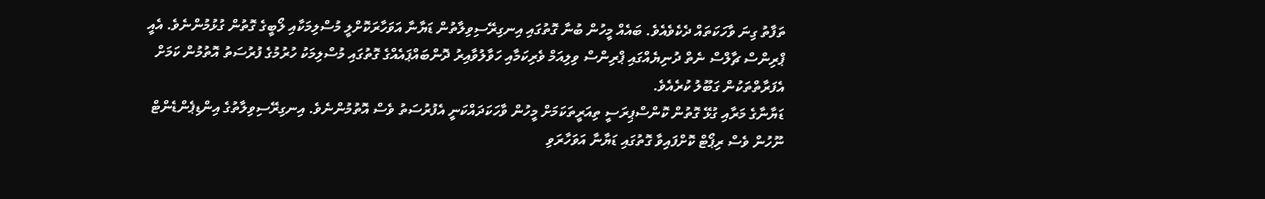ތަފާތު ގިނަ ވާހަކަތައް ދެކެވެއެވެ. ބައެއް މީހުން ބުނާ ގޮތުގައި އިނގިރޭސިވިލާތުން ޑަޔާނާ އަވަހާރަކޮށްލީ މުސްލިމަކާއި ލޯބީގެ ގޮތުން ގުޅުމުންނެވެ. އެއީ ޕްރިންސް ޗާލްސް ނެތް ދުނިޔެއްގައި ޕްރިންސް ވިލިއަމް ވެރިކަމާއި ހަވާލުވާއިރު ދޮންބައްޕައެއްގެ ގޮތުގައި މުސްލިމަކު ހުރުމުގެ ފުރުސަތު އޮތުމުން ކަމަށް އެފަރާތްތަކުން ގަބޫލު ކުރެއެވެ.
ޑަޔާނާގެ މަރާއި ގުޅޭ ގޮތުން ކޮންސްޕިރަސީ ތިއަރީތަކަމަށް މީހުން ވާހަކަދައްކަނީ އެފުރުސަތު ވެސް އޮތުމުންނެވެ. އިނގިރޭސިވިލާތުގެ އިންޑިޕެންޑެންޓް ނޫހުން ވެސް ރިޕޯޓް ކޮށްފައިވާ ގޮތުގައި ޑަޔާނާ އަވަހާރަވި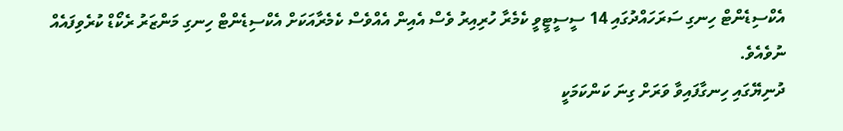އެކްސިޑެންޓް ހިނގި ސަރަހައްދުގައި 14 ސީސީޓީވީ ކެމެރާ ހުރިއިރު ވެސް އެއިން އެއްވެސް ކެމެރާއަކަށް އެކްސިޑެންޓް ހިނގި މަންޒަރު ރެކޯޑް ކުރެވިފައެއް ނުވެއެވެ.
ދުނިޔޭގައި ހިނގާފައިވާ ވަރަށް ގިނަ ކަންކަމަކީ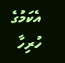އެކަމުގެ ހުރިހާ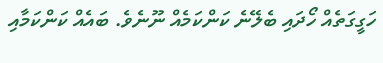ހަގީގަތެއް ހޯދައި ބެލޭނެ ކަންކަމެއް ނޫނެވެ. ބައެއް ކަންކަމާއި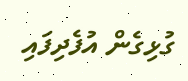ގުޅިގެން އުފެދިފައި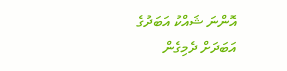އޮންނަ ޝައްކު އަބަދުގެ އަބަދަށް ދެމިގެން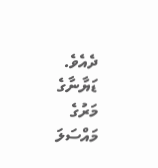ދެއެވެ. ޑަޔާނާގެ މަރުގެ މައްސަލަ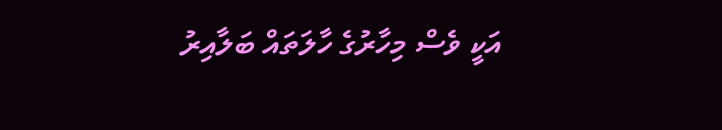އަކީ ވެސް މިހާރުގެ ހާލަތައް ބަލާއިރު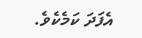އެފަދަ ކަމެކެވެ.